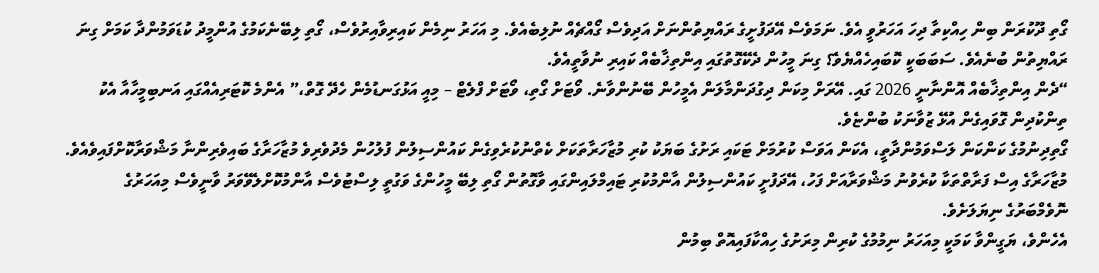ގޯތި ދޫކުރަން ބިން ހިއްކިތާ ދިހަ އަހަރުވީ އެވެ. ނަމަވެސް އޭދަފުށީގެ ރައްޔިތުންނަށް އަދިވެސް ގޯއްޗެއް ނުލިބެއެވެ. މި އަހަރު ނިމެން ކައިރިވާއިރުވެސް، ގޯތި ލިބޭނެކަމުގެ އުންމީދު ކުޑަވަމުންދާ ކަމަށް ގިނަ ރައްޔިތުން ބުނެއެވެ. ސަބަބަކީ ކޮބައިހެއްޔެވެ؟ ގިނަ މީހުން ދެކޭގޮތުގައި އިންތިޚާބެއް ކައިރި ނުވާތީއެވެ.
“ދެން އިންތިޚާބެއް އޮންނާނީ 2026 ގައި. އޭރަށް މިކަން ދިގުދަންމާލަން އެމީހުން ބޭނުންވާނެ. ވޯޓަށް ގޯތި، ވޯޓަށް ފްލެޓް – މިއީ އަޅުގަނޑުމެން ހެދޭ ގޮތް،” އެންމެ ކޮޓަރިއެއްގައި އަނބިމީހާއާ އެކު ތިންކުދިން ގޮވައިގެން އުޅޭ ޒުވާނަކު ބުންޏެވެ.
ގޯތިދިނުމުގެ ކަންކަން ލަސްވަމުންދާތީ، އެކަން އަވަސް ކުރުމަށް ޓަކައި ރަށުގެ ބަޔަކު ކުރި މުޒާހަރާތަކަށް ކެތްނުކުރެވިގެން ކައުންސިލުން ފުލުހުން މެދުވެރިވެ މުޒާހަރާގެ ބައިވެރިންނާ މަޝްވަރާކޮށްފައިވެއެވެ.
މުޒާހަރާގެ އިސް ފަރާތްތަކާ ކުރެވުނު މަޝްވަރާއަށް ފަހު، އޭދަފުށީ ކައުންސިލުން އާންމުކުރި ޓައިމްލައިންގައި ވާގޮތުން ގޯތި ލިބޭ މީހުންގެ ވަގުތީ ލިސްޓުވެސް އާންމުކޮށްލެވޭވަރު ވާނީވެސް މިއަހަރުގެ ނޮވެމްބަރުގެ ނިޔަލަށެވެ.
އެހެންވެ، ޔަގީންވާ ކަމަކީ މިއަހަރު ނިމުމުގެ ކުރިން މިރަށުގެ ހިއްކާފައިއޮތް ބިމުން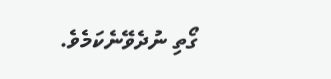ގޯތި ނުދެވޭނެކަމެވެ.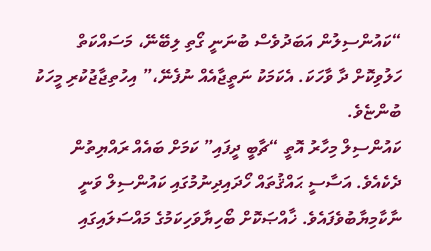“ކައުންސިލުން އަބަދުވެސް ބުނަނީ ގޯތި ލިބޭނޭ، މަސައްކަތް ހަލުވިކޮށް ދާ ވާހަކަ. އެކަމަކު ނަތީޖާއެއް ނުފެނޭ،” އިހުތިޖާޖުކުރި މީހަކު ބުންޏެވެ.
ކައުންސިލް މިހާރު އޮތީ “ޗާބީ ދީފައި” ކަމަށް ބައެއް ރައްޔިތުން ދެކެއެވެ. އަސާސީ ޙައްޤުތައް ހޯދައިދިނުމުގައި ކައުންސިލް ވަނީ ނާކާމިޔާބުވެފައެވެ. ޚާއްޞަކޮށް ބޯހިޔާވަހިކަމުގެ މައްސަލައިގައި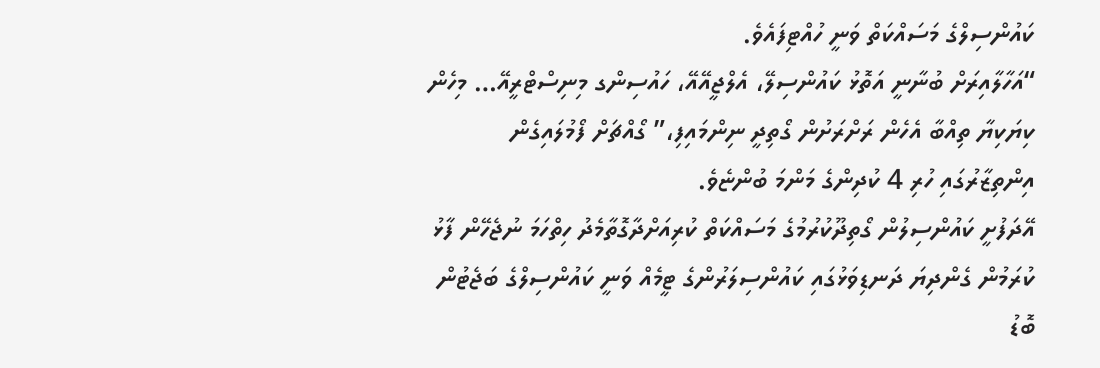ކައުންސިލްގެ މަސައްކަތް ވަނީ ހުއްޓިފައެވެ.
“އަހާލާއިރަށް ބުނާނީ އަތޮޅު ކައުންސިލޭ، އެލްޖީއޭއޭ، ހައުސިންގ މިނިސްޓްރީއޭ… މިހެން ކިޔަކިޔާ ތިއްބާ އެހެން ރަށްރަށުން ގޯތިދީ ނިންމައިފި،” ގޯއްޗަށް ފޯމުލައިގެން އިންތިޒާރުގައި ހުރި 4 ކުދިންގެ މަންމަ ބުންޏެވެ.
އޭދަފުށީ ކައުންސިލުން ގޯތިދޫކުރުމުގެ މަސައްކަތް ކުރިއަށްދާގޮތާމެދު ހިތްހަމަ ނުޖެހޭން ފާޅު ކުރަމުން ގެންދިޔަ ދަނޑިވަޅުގައި ކައުންސިލަރުންގެ ޓީމެއް ވަނީ ކައުންސިލްގެ ބަޖެޓުން ބޮޑު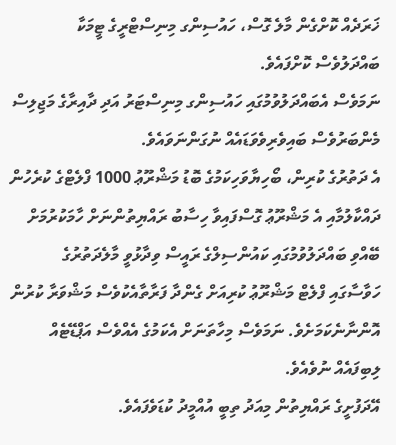ޚަރަދެއް ކޮށްގެން މާލެ ގޮސް، ހައުސިންގ މިނިސްޓްރީގެ ޓީމަކާ ބައްދަލުވެސް ކޮށްފައެވެ.
ނަމަވެސް އެބައްދަލުވުމުގައި ހައުސިންގ މިނިސްޓަރު އަދި ދާއިރާގެ މަޖިލިސް މެންބަރުވެސް ބައިވެރިވެވަޑައެއް ނުގަންނަވައެވެ.
އެ ދަތުރުގެ ކުރިން، ބޯހިޔާވަހިކަމުގެ ބޮޑު މަޝްރޫޢު 1000 ފްލެޓްގެ ކުރެހުން ދައްކާލުމާއި އެ މަޝްރޫޢު ގޮސްފައިވާ ހިސާބު ރައްޔިތުންނަށް ހާމަކުރުމަށް ބޭއްވި ބައްދަލުވުމުގައި ކައުންސިލްގެ ރައީސް ވިދާޅުވީ މާލެދަތުރުގެ ހަވާސާގައި ފްލެޓް މަޝްރޫޢު ކުރިއަށް ގެންދާ ފަރާތާއެކުވެސް މަޝްވަރާ ކުރުން އޮންނާނެކަމަށެވެ. ނަމަވެސް މިހާތަނަށް އެކަމުގެ އެއްވެސް އަޕްޑޭޓެއް ލިބިފައެއް ނުވެއެވެ.
އޭދަފުށީގެ ރައްޔިތުން މިއަދު ތިބީ އުއްމީދު ކުޑަވެފައެވެ.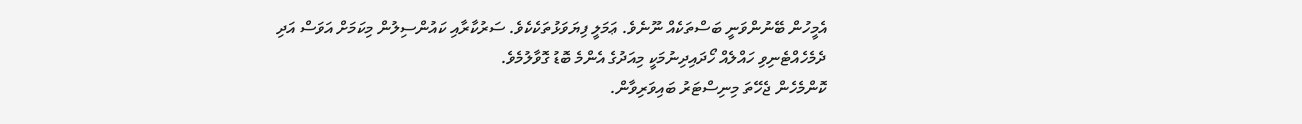އެމީހުން ބޭނުންވަނީ ބަސްތަކެއް ނޫނެވެ. ޢަމަލީ ފިޔަވަޅުތަކެކެވެ. ސަރުކާރާއި ކައުންސިލުން މިކަމަށް އަވަސް އަދި ދެމެހެއްޓެނިވި ހައްލެއް ހޯދައިދިނުމަކީ މިއަދުގެ އެންމެ ބޮޑު ގޮވާލުމެވެ.
ކޮންމެހެން ޖެހޭތަ މިނިސްޓަރު ބައިވަރިވާން.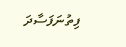ފިތުނަފަސާދަ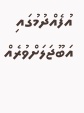އުފެއްދުމުގައި އަބޫޖަލަށްވުރެއް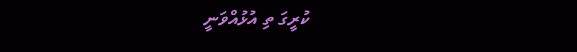ކުރީގަ ތި އުޅުއްވަނީ